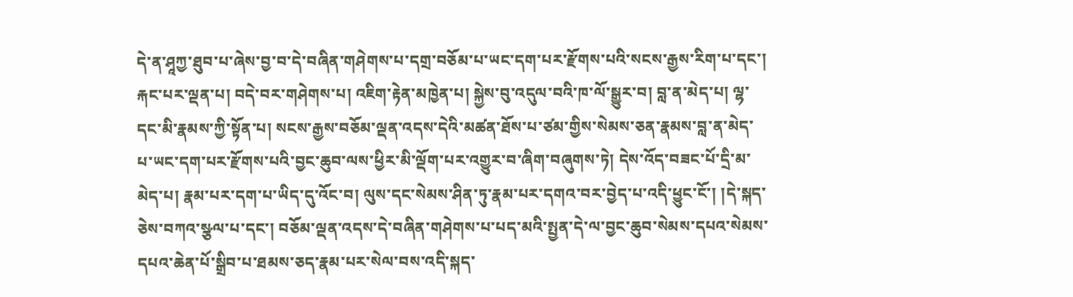དེ་ན་ཤཱཀྱ་ཐུབ་པ་ཞེས་བྱ་བ་དེ་བཞིན་གཤེགས་པ་དགྲ་བཅོམ་པ་ཡང་དག་པར་རྫོགས་པའི་སངས་རྒྱས་རིག་པ་དང་། རྐང་པར་ལྡན་པ། བདེ་བར་གཤེགས་པ། འཇིག་རྟེན་མཁྱེན་པ། སྐྱེས་བུ་འདུལ་བའི་ཁ་ལོ་སྒྱུར་བ། བླ་ན་མེད་པ། ལྷ་དང་མི་རྣམས་ཀྱི་སྟོན་པ། སངས་རྒྱས་བཅོམ་ལྡན་འདས་དེའི་མཚན་ཐོས་པ་ཙམ་གྱིས་སེམས་ཅན་རྣམས་བླ་ན་མེད་པ་ཡང་དག་པར་རྫོགས་པའི་བྱང་ཆུབ་ལས་ཕྱིར་མི་ལྡོག་པར་འགྱུར་བ་ཞིག་བཞུགས་ཏེ། དེས་འོད་བཟང་པོ་དྲི་མ་མེད་པ། རྣམ་པར་དག་པ་ཡིད་དུ་འོང་བ། ལུས་དང་སེམས་ཤིན་ཏུ་རྣམ་པར་དགའ་བར་བྱེད་པ་འདི་ཕྱུང་ངོ་། །དེ་སྐད་ཅེས་བཀའ་སྩལ་པ་དང་། བཅོམ་ལྡན་འདས་དེ་བཞིན་གཤེགས་པ་པད་མའི་སྤྱན་དེ་ལ་བྱང་ཆུབ་སེམས་དཔའ་སེམས་དཔའ་ཆེན་པོ་སྒྲིབ་པ་ཐམས་ཅད་རྣམ་པར་སེལ་བས་འདི་སྐད་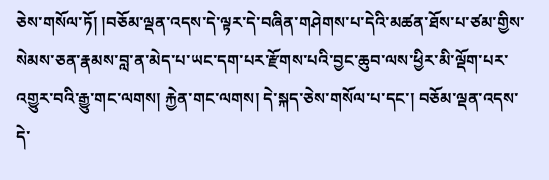ཅེས་གསོལ་ཏོ། །བཅོམ་ལྡན་འདས་དེ་ལྟར་དེ་བཞིན་གཤེགས་པ་དེའི་མཚན་ཐོས་པ་ཙམ་གྱིས་སེམས་ཅན་རྣམས་བླ་ན་མེད་པ་ཡང་དག་པར་རྫོགས་པའི་བྱང་ཆུབ་ལས་ཕྱིར་མི་ལྡོག་པར་འགྱུར་བའི་རྒྱུ་གང་ལགས། རྐྱེན་གང་ལགས། དེ་སྐད་ཅེས་གསོལ་པ་དང་། བཅོམ་ལྡན་འདས་དེ་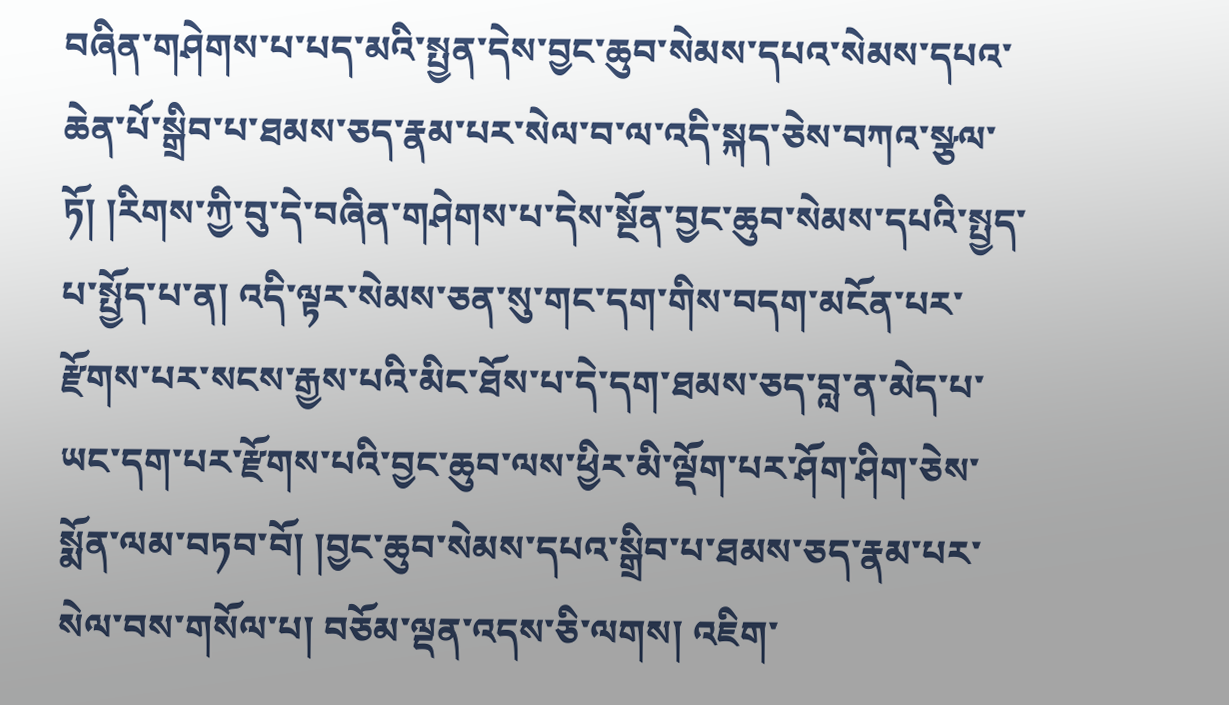བཞིན་གཤེགས་པ་པད་མའི་སྤྱན་དེས་བྱང་ཆུབ་སེམས་དཔའ་སེམས་དཔའ་ཆེན་པོ་སྒྲིབ་པ་ཐམས་ཅད་རྣམ་པར་སེལ་བ་ལ་འདི་སྐད་ཅེས་བཀའ་སྩལ་ཏོ། །རིགས་ཀྱི་བུ་དེ་བཞིན་གཤེགས་པ་དེས་སྔོན་བྱང་ཆུབ་སེམས་དཔའི་སྤྱད་པ་སྤྱོད་པ་ན། འདི་ལྟར་སེམས་ཅན་སུ་གང་དག་གིས་བདག་མངོན་པར་རྫོགས་པར་སངས་རྒྱས་པའི་མིང་ཐོས་པ་དེ་དག་ཐམས་ཅད་བླ་ན་མེད་པ་ཡང་དག་པར་རྫོགས་པའི་བྱང་ཆུབ་ལས་ཕྱིར་མི་ལྡོག་པར་ཤོག་ཤིག་ཅེས་སྨོན་ལམ་བཏབ་བོ། །བྱང་ཆུབ་སེམས་དཔའ་སྒྲིབ་པ་ཐམས་ཅད་རྣམ་པར་སེལ་བས་གསོལ་པ། བཅོམ་ལྡན་འདས་ཅི་ལགས། འཇིག་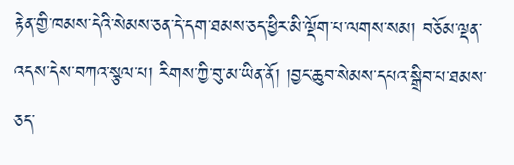རྟེན་གྱི་ཁམས་དེའི་སེམས་ཅན་དེ་དག་ཐམས་ཅད་ཕྱིར་མི་ལྡོག་པ་ལགས་སམ། བཅོམ་ལྡན་འདས་དེས་བཀའ་སྩལ་པ། རིགས་ཀྱི་བུ་མ་ཡིན་ནོ། །བྱང་ཆུབ་སེམས་དཔའ་སྒྲིབ་པ་ཐམས་ཅད་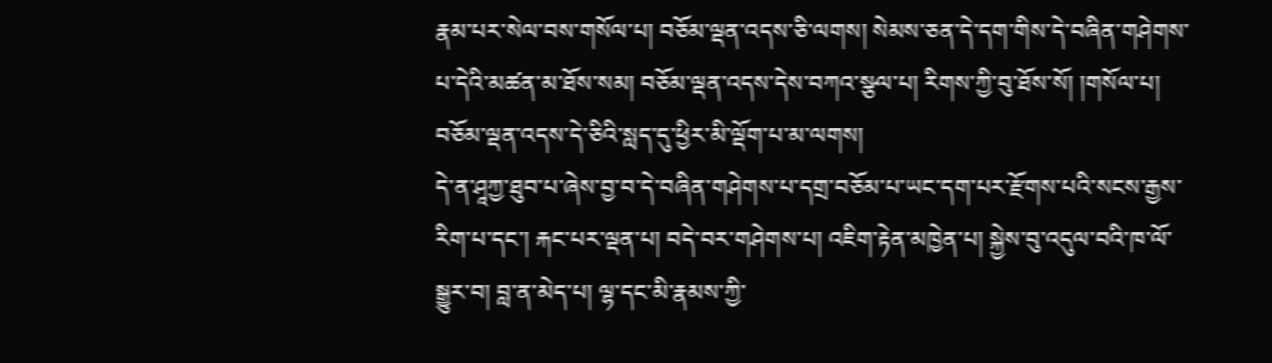རྣམ་པར་སེལ་བས་གསོལ་པ། བཅོམ་ལྡན་འདས་ཅི་ལགས། སེམས་ཅན་དེ་དག་གིས་དེ་བཞིན་གཤེགས་པ་དེའི་མཚན་མ་ཐོས་སམ། བཅོམ་ལྡན་འདས་དེས་བཀའ་སྩལ་པ། རིགས་ཀྱི་བུ་ཐོས་སོ། །གསོལ་པ། བཅོམ་ལྡན་འདས་དེ་ཅིའི་སླད་དུ་ཕྱིར་མི་ལྡོག་པ་མ་ལགས།
དེ་ན་ཤཱཀྱ་ཐུབ་པ་ཞེས་བྱ་བ་དེ་བཞིན་གཤེགས་པ་དགྲ་བཅོམ་པ་ཡང་དག་པར་རྫོགས་པའི་སངས་རྒྱས་རིག་པ་དང་། རྐང་པར་ལྡན་པ། བདེ་བར་གཤེགས་པ། འཇིག་རྟེན་མཁྱེན་པ། སྐྱེས་བུ་འདུལ་བའི་ཁ་ལོ་སྒྱུར་བ། བླ་ན་མེད་པ། ལྷ་དང་མི་རྣམས་ཀྱི་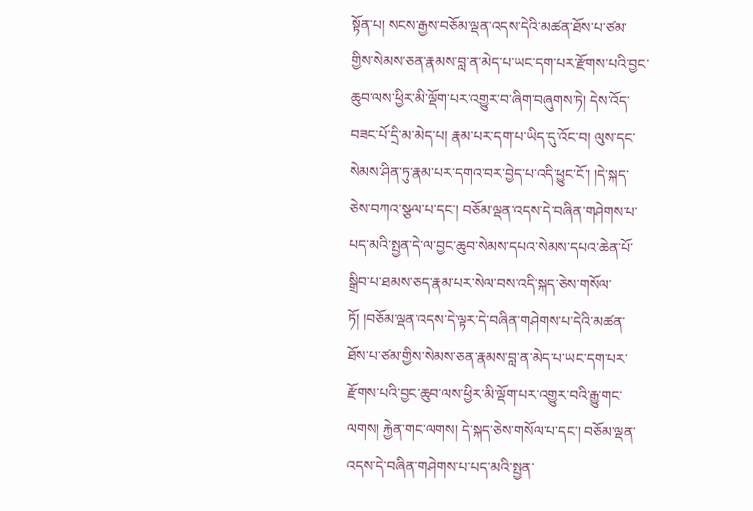སྟོན་པ། སངས་རྒྱས་བཅོམ་ལྡན་འདས་དེའི་མཚན་ཐོས་པ་ཙམ་གྱིས་སེམས་ཅན་རྣམས་བླ་ན་མེད་པ་ཡང་དག་པར་རྫོགས་པའི་བྱང་ཆུབ་ལས་ཕྱིར་མི་ལྡོག་པར་འགྱུར་བ་ཞིག་བཞུགས་ཏེ། དེས་འོད་བཟང་པོ་དྲི་མ་མེད་པ། རྣམ་པར་དག་པ་ཡིད་དུ་འོང་བ། ལུས་དང་སེམས་ཤིན་ཏུ་རྣམ་པར་དགའ་བར་བྱེད་པ་འདི་ཕྱུང་ངོ་། །དེ་སྐད་ཅེས་བཀའ་སྩལ་པ་དང་། བཅོམ་ལྡན་འདས་དེ་བཞིན་གཤེགས་པ་པད་མའི་སྤྱན་དེ་ལ་བྱང་ཆུབ་སེམས་དཔའ་སེམས་དཔའ་ཆེན་པོ་སྒྲིབ་པ་ཐམས་ཅད་རྣམ་པར་སེལ་བས་འདི་སྐད་ཅེས་གསོལ་ཏོ། །བཅོམ་ལྡན་འདས་དེ་ལྟར་དེ་བཞིན་གཤེགས་པ་དེའི་མཚན་ཐོས་པ་ཙམ་གྱིས་སེམས་ཅན་རྣམས་བླ་ན་མེད་པ་ཡང་དག་པར་རྫོགས་པའི་བྱང་ཆུབ་ལས་ཕྱིར་མི་ལྡོག་པར་འགྱུར་བའི་རྒྱུ་གང་ལགས། རྐྱེན་གང་ལགས། དེ་སྐད་ཅེས་གསོལ་པ་དང་། བཅོམ་ལྡན་འདས་དེ་བཞིན་གཤེགས་པ་པད་མའི་སྤྱན་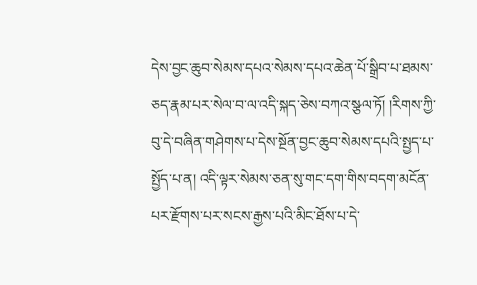དེས་བྱང་ཆུབ་སེམས་དཔའ་སེམས་དཔའ་ཆེན་པོ་སྒྲིབ་པ་ཐམས་ཅད་རྣམ་པར་སེལ་བ་ལ་འདི་སྐད་ཅེས་བཀའ་སྩལ་ཏོ། །རིགས་ཀྱི་བུ་དེ་བཞིན་གཤེགས་པ་དེས་སྔོན་བྱང་ཆུབ་སེམས་དཔའི་སྤྱད་པ་སྤྱོད་པ་ན། འདི་ལྟར་སེམས་ཅན་སུ་གང་དག་གིས་བདག་མངོན་པར་རྫོགས་པར་སངས་རྒྱས་པའི་མིང་ཐོས་པ་དེ་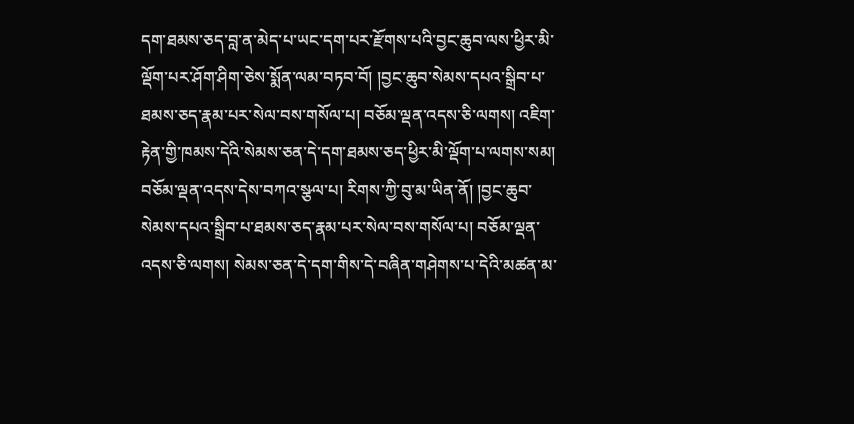དག་ཐམས་ཅད་བླ་ན་མེད་པ་ཡང་དག་པར་རྫོགས་པའི་བྱང་ཆུབ་ལས་ཕྱིར་མི་ལྡོག་པར་ཤོག་ཤིག་ཅེས་སྨོན་ལམ་བཏབ་བོ། །བྱང་ཆུབ་སེམས་དཔའ་སྒྲིབ་པ་ཐམས་ཅད་རྣམ་པར་སེལ་བས་གསོལ་པ། བཅོམ་ལྡན་འདས་ཅི་ལགས། འཇིག་རྟེན་གྱི་ཁམས་དེའི་སེམས་ཅན་དེ་དག་ཐམས་ཅད་ཕྱིར་མི་ལྡོག་པ་ལགས་སམ། བཅོམ་ལྡན་འདས་དེས་བཀའ་སྩལ་པ། རིགས་ཀྱི་བུ་མ་ཡིན་ནོ། །བྱང་ཆུབ་སེམས་དཔའ་སྒྲིབ་པ་ཐམས་ཅད་རྣམ་པར་སེལ་བས་གསོལ་པ། བཅོམ་ལྡན་འདས་ཅི་ལགས། སེམས་ཅན་དེ་དག་གིས་དེ་བཞིན་གཤེགས་པ་དེའི་མཚན་མ་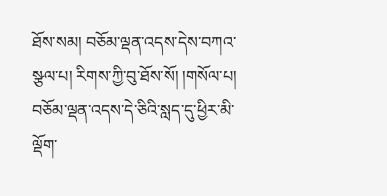ཐོས་སམ། བཅོམ་ལྡན་འདས་དེས་བཀའ་སྩལ་པ། རིགས་ཀྱི་བུ་ཐོས་སོ། །གསོལ་པ། བཅོམ་ལྡན་འདས་དེ་ཅིའི་སླད་དུ་ཕྱིར་མི་ལྡོག་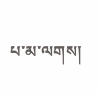པ་མ་ལགས།